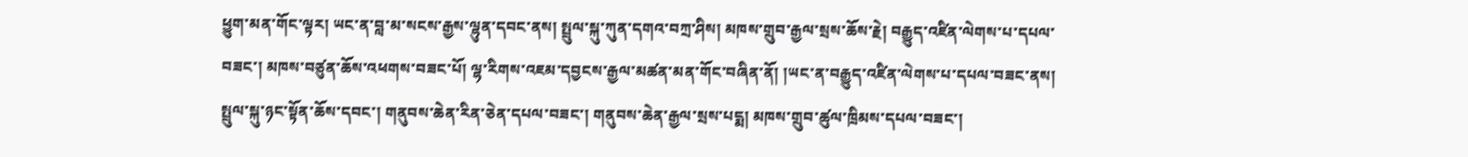ཕྱུག་མན་གོང་ལྟར། ཡང་ན་བླ་མ་སངས་རྒྱས་ལྷུན་དབང་ནས། སྤྲུལ་སྐུ་ཀུན་དགའ་བཀྲ་ཤིས། མཁས་གྲུབ་རྒྱལ་སྲས་ཆོས་རྗེ། བརྒྱུད་འཛིན་ལེགས་པ་དཔལ་བཟང་། མཁས་བཙུན་ཆོས་འཕགས་བཟང་པོ། ལྷ་རིགས་འཇམ་དབྱངས་རྒྱལ་མཚན་མན་གོང་བཞིན་ནོ། །ཡང་ན་བརྒྱུད་འཛིན་ལེགས་པ་དཔལ་བཟང་ནས། སྤྲུལ་སྐུ་ཉང་སྟོན་ཆོས་དབང་། གནུབས་ཆེན་རིན་ཅེན་དཔལ་བཟང་། གནུབས་ཆེན་རྒྱལ་སྲས་པདྨ། མཁས་གྲུབ་ཚུལ་ཁྲིམས་དཔལ་བཟང་།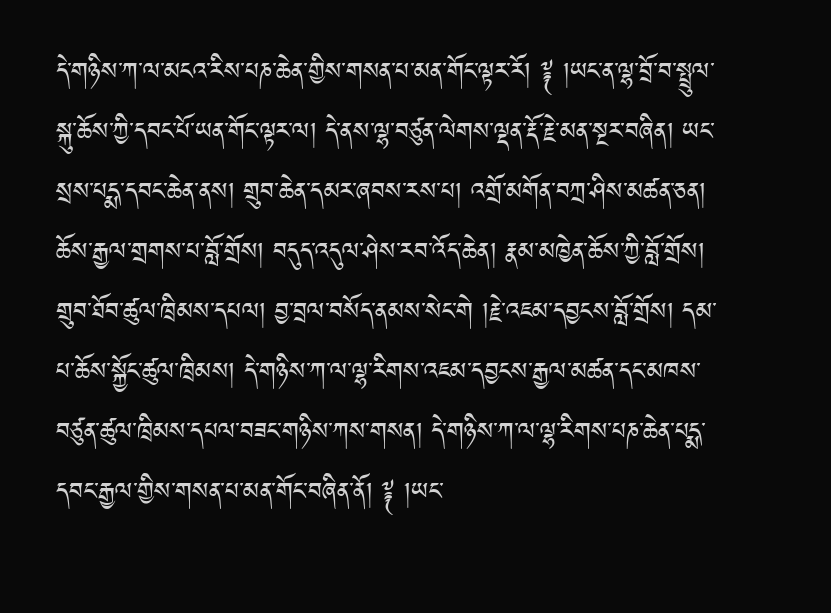དེ་གཉིས་ཀ་ལ་མངའ་རིས་པཎ་ཆེན་གྱིས་གསན་པ་མན་གོང་ལྟར་རོ། ༈ །ཡང་ན་ལྷ་བྲོ་བ་སྤྲུལ་སྐུ་ཆོས་ཀྱི་དབང་པོ་ཡན་གོང་ལྟར་ལ། དེ་ནས་ལྷ་བཙུན་ལེགས་ལྡན་རྡོ་རྗེ་མན་སྔར་བཞིན། ཡང་སྲས་པདྨ་དབང་ཆེན་ནས། གྲུབ་ཆེན་དམར་ཞབས་རས་པ། འགྲོ་མགོན་བཀྲ་ཤིས་མཚན་ཅན། ཆོས་རྒྱལ་གྲགས་པ་བློ་གྲོས། བདུད་འདུལ་ཤེས་རབ་འོད་ཆེན། རྣམ་མཁྱེན་ཆོས་ཀྱི་བློ་གྲོས། གྲུབ་ཐོབ་ཚུལ་ཁྲིམས་དཔལ། བྱ་བྲལ་བསོད་ནམས་སེང་གེ །རྗེ་འཇམ་དབྱངས་བློ་གྲོས། དམ་པ་ཆོས་སྐྱོང་ཚུལ་ཁྲིམས། དེ་གཉིས་ཀ་ལ་ལྷ་རིགས་འཇམ་དབྱངས་རྒྱལ་མཚན་དང་མཁས་བཙུན་ཚུལ་ཁྲིམས་དཔལ་བཟང་གཉིས་ཀས་གསན། དེ་གཉིས་ཀ་ལ་ལྷ་རིགས་པཎ་ཆེན་པདྨ་དབང་རྒྱལ་གྱིས་གསན་པ་མན་གོང་བཞིན་ནོ། ༈ །ཡང་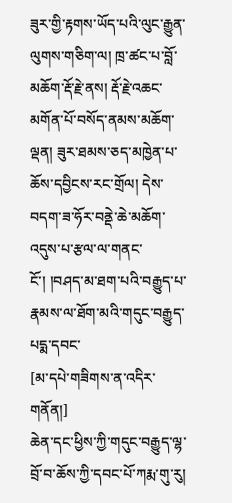ཟུར་གྱི་རྟགས་ཡོད་པའི་ལུང་རྒྱུན་ལུགས་གཅིག་ལ། ཁྲ་ཚང་པ་བློ་མཆོག་རྡོ་རྗེ་ནས། རྡོ་རྗེ་འཆང་མགོན་པོ་བསོད་ནམས་མཆོག་ལྡན། ཟུར་ཐམས་ཅད་མཁྱེན་པ་ཆོས་དབྱིངས་རང་གྲོལ། དེས་བདག་ཟ་ཧོར་བནྡེ་ཆེ་མཆོག་འདུས་པ་རྩལ་ལ་གནང་ངོ་། །བཤད་མ་ཐག་པའི་བརྒྱུད་པ་རྣམས་ལ་ཐོག་མའི་གདུང་བརྒྱུད་པདྨ་དབང་
[མ་དཔེ་གཟིགས་ན་འདིར་གནོན།]
ཆེན་དང་ཕྱིས་ཀྱི་གདུང་བརྒྱུད་ལྷ་བྲོ་བ་ཆོས་ཀྱི་དབང་པོ་ཀརྨ་གུ་རུ།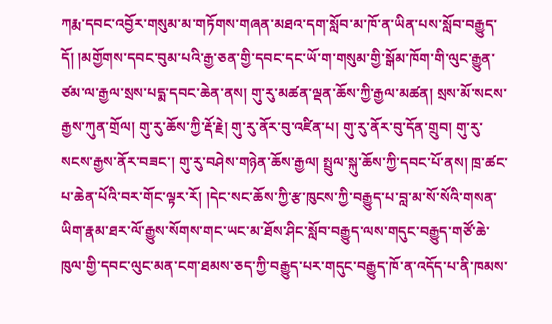ཀརྨ་དབང་འབྱོར་གསུམ་མ་གཏོགས་གཞན་མཐའ་དག་སློབ་མ་ཁོ་ན་ཡིན་པས་སློབ་བརྒྱུད་དོ། །མགྱོགས་དབང་བུམ་པའི་རྒྱ་ཅན་གྱི་དབང་དང་ཡོ་ག་གསུམ་གྱི་སྒོམ་ཁོག་གི་ལུང་རྒྱུན་ཙམ་ལ་རྒྱལ་སྲས་པདྨ་དབང་ཆེན་ནས། གུ་རུ་མཚན་ལྡན་ཆོས་ཀྱི་རྒྱལ་མཚན། སྲས་མོ་སངས་རྒྱས་ཀུན་གྲོལ། གུ་རུ་ཆོས་ཀྱི་རྡོ་རྗེ། གུ་རུ་ནོར་བུ་འཛིན་པ། གུ་རུ་ནོར་བུ་དོན་གྲུབ། གུ་རུ་སངས་རྒྱས་ནོར་བཟང་། གུ་རུ་བཤེས་གཉེན་ཆོས་རྒྱལ། སྤྲུལ་སྐུ་ཆོས་ཀྱི་དབང་པོ་ནས། ཁྲ་ཚང་པ་ཆེན་པོའི་བར་གོང་ལྟར་རོ། །དེང་སང་ཆོས་ཀྱི་རྩ་ཁུངས་ཀྱི་བརྒྱུད་པ་བླ་མ་སོ་སོའི་གསན་ཡིག་རྣམ་ཐར་ལོ་རྒྱུས་སོགས་གང་ཡང་མ་ཐོས་ཤིང་སློབ་བརྒྱུད་ལས་གདུང་བརྒྱུད་གཙོ་ཆེ་ཁུལ་གྱི་དབང་ལུང་མན་ངག་ཐམས་ཅད་ཀྱི་བརྒྱུད་པར་གདུང་བརྒྱུད་ཁོ་ན་འདོད་པ་ནི་ཁམས་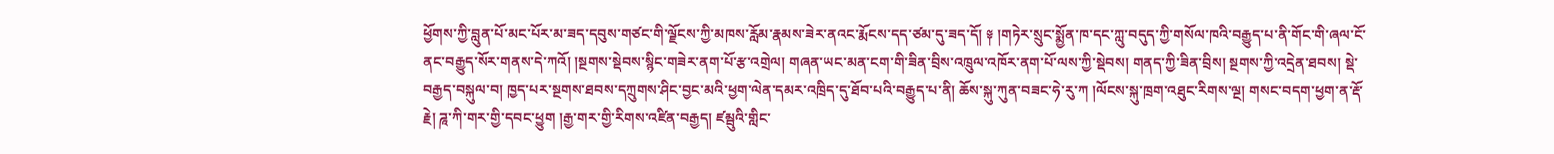ཕྱོགས་ཀྱི་བླུན་པོ་མང་པོར་མ་ཟད་དབུས་གཙང་གི་ལྗོངས་ཀྱི་མཁས་རློམ་རྣམས་ཟེར་ནའང་རྨོངས་དད་ཙམ་དུ་ཟད་དོ། ༈ །གཏེར་སྲུང་སྨྱོན་ཁ་དང་ཀླུ་བདུད་ཀྱི་གསོལ་ཁའི་བརྒྱུད་པ་ནི་གོང་གི་ཞལ་ངོ་ནང་བརྒྱུད་སོར་གནས་དེ་ཀའོ། །སྔགས་སྡེབས་སྙིང་གཟེར་ནག་པོ་རྩ་འགྲེལ། གཞན་ཡང་མན་ངག་གི་ཟིན་བྲིས་འཁྲུལ་འཁོར་ནག་པོ་ལས་ཀྱི་སྡེབས། གནད་ཀྱི་ཟིན་བྲིས། སྔགས་ཀྱི་འདྲེན་ཐབས། སྡེ་བརྒྱད་བསྐུལ་བ། ཁྱད་པར་སྔགས་ཐབས་དཀྲུགས་ཤིང་བྱང་མའི་ཕྱག་ལེན་དམར་འཁྲིད་དུ་ཐོབ་པའི་བརྒྱུད་པ་ནི། ཆོས་སྐུ་ཀུན་བཟང་ཧེ་རུ་ཀ །ལོངས་སྐུ་ཁྲག་འཐུང་རིགས་ལྔ། གསང་བདག་ཕྱག་ན་རྡོ་རྗེ། ཌཱ་ཀི་གར་གྱི་དབང་ཕྱུག །རྒྱ་གར་གྱི་རིགས་འཛིན་བརྒྱད། ཛམྦུའི་གླིང་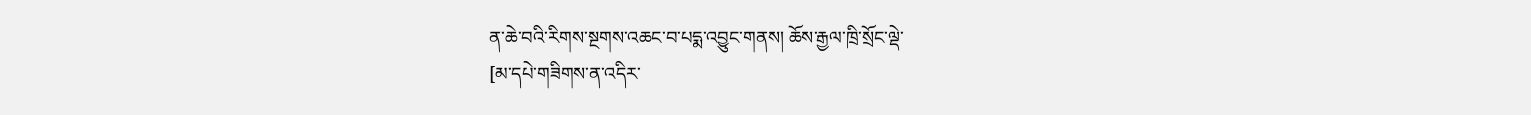ན་ཆེ་བའི་རིགས་སྔགས་འཆང་བ་པདྨ་འབྱུང་གནས། ཆོས་རྒྱལ་ཁྲི་སྲོང་ལྡེ་
[མ་དཔེ་གཟིགས་ན་འདིར་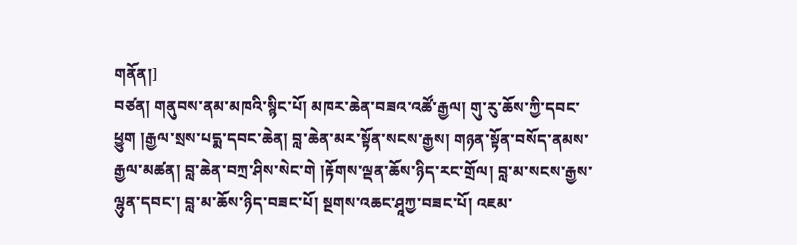གནོན།]
བཙན། གནུབས་ནམ་མཁའི་སྙིང་པོ། མཁར་ཆེན་བཟའ་འཚོ་རྒྱལ། གུ་རུ་ཆོས་ཀྱི་དབང་ཕྱུག །རྒྱལ་སྲས་པདྨ་དབང་ཆེན། བླ་ཆེན་མར་སྟོན་སངས་རྒྱས། གཉན་སྟོན་བསོད་ནམས་རྒྱལ་མཚན། བླ་ཆེན་བཀྲ་ཤིས་སེང་གེ །རྟོགས་ལྡན་ཆོས་ཉིད་རང་གྲོལ། བླ་མ་སངས་རྒྱས་ལྷུན་དབང་། བླ་མ་ཆོས་ཉིད་བཟང་པོ། སྔགས་འཆང་ཤཱཀྱ་བཟང་པོ། འཇམ་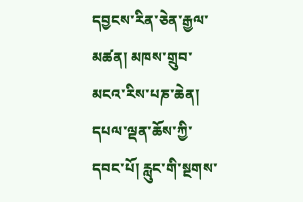དབྱངས་རིན་ཅེན་རྒྱལ་མཚན། མཁས་གྲུབ་མངའ་རིས་པཎ་ཆེན། དཔལ་ལྡན་ཆོས་ཀྱི་དབང་པོ། རླུང་གི་སྔགས་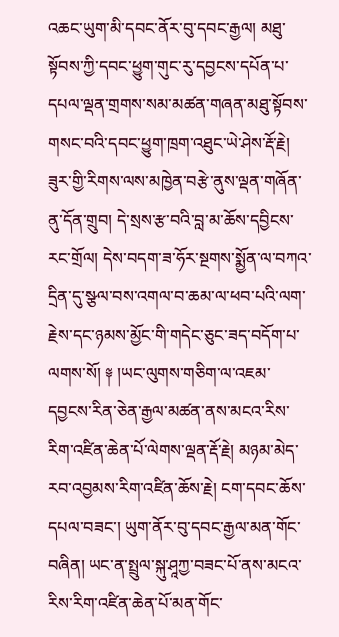འཆང་ཡུག་མི་དབང་ནོར་བུ་དབང་རྒྱལ། མཐུ་སྟོབས་ཀྱི་དབང་ཕྱུག་གུང་རུ་དབྱངས་དཔོན་པ་དཔལ་ལྡན་གྲགས་སམ་མཚན་གཞན་མཐུ་སྟོབས་གསང་བའི་དབང་ཕྱུག་ཁྲག་འཐུང་ཡེ་ཤེས་རྡོ་རྗེ། ཟུར་གྱི་རིགས་ལས་མཁྱེན་བརྩེ་ནུས་ལྡན་གཞོན་ནུ་དོན་གྲུབ། དེ་སྲས་རྩ་བའི་བླ་མ་ཆོས་དབྱིངས་རང་གྲོལ། དེས་བདག་ཟ་ཧོར་སྔགས་སྨྱོན་ལ་བཀའ་དྲིན་དུ་སྩལ་བས་འགལ་བ་ཆམ་ལ་ཕབ་པའི་ལག་རྗེས་དང་ཉམས་མྱོང་གི་གདེང་ཅུང་ཟད་བདོག་པ་ལགས་སོ། ༈ །ཡང་ལུགས་གཅིག་ལ་འཇམ་དབྱངས་རིན་ཅེན་རྒྱལ་མཚན་ནས་མངའ་རིས་རིག་འཛིན་ཆེན་པོ་ལེགས་ལྡན་རྡོ་རྗེ། མཉམ་མེད་རབ་འབྱམས་རིག་འཛིན་ཆོས་རྗེ། ངག་དབང་ཆོས་དཔལ་བཟང་། ཡུག་ནོར་བུ་དབང་རྒྱལ་མན་གོང་བཞིན། ཡང་ན་སྤྲུལ་སྐུ་ཤཱཀྱ་བཟང་པོ་ནས་མངའ་རིས་རིག་འཛིན་ཆེན་པོ་མན་གོང་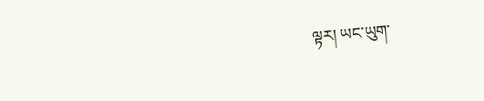ལྟར། ཡང་ཡུག་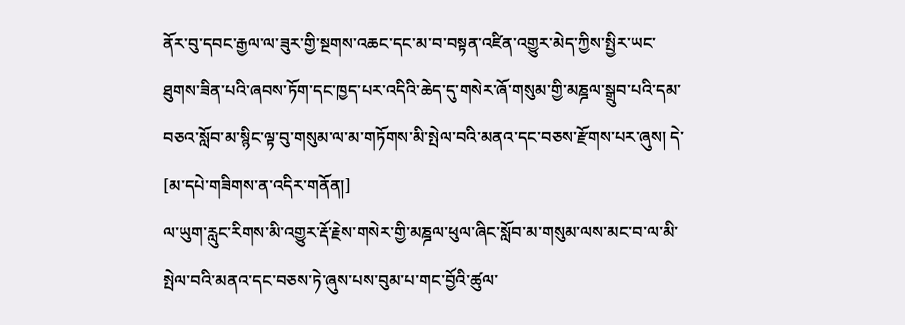ནོར་བུ་དབང་རྒྱལ་ལ་ཟུར་གྱི་སྔགས་འཆང་དང་མ་བ་བསྟན་འཛིན་འགྱུར་མེད་ཀྱིས་སྤྱིར་ཡང་ཐུགས་ཟིན་པའི་ཞབས་ཏོག་དང་ཁྱད་པར་འདིའི་ཆེད་དུ་གསེར་ཞོ་གསུམ་གྱི་མཎྜལ་སྒྲུབ་པའི་དམ་བཅའ་སློབ་མ་སྙིང་ལྟ་བུ་གསུམ་ལ་མ་གཏོགས་མི་སྤེལ་བའི་མནའ་དང་བཅས་རྫོགས་པར་ཞུས། དེ་
[མ་དཔེ་གཟིགས་ན་འདིར་གནོན།]
ལ་ཡུག་རླུང་རིགས་མི་འགྱུར་རྡོ་རྗེས་གསེར་གྱི་མཎྜལ་ཕུལ་ཞིང་སློབ་མ་གསུམ་ལས་མང་བ་ལ་མི་སྤེལ་བའི་མནའ་དང་བཅས་ཏེ་ཞུས་པས་བུམ་པ་གང་བྱོའི་ཚུལ་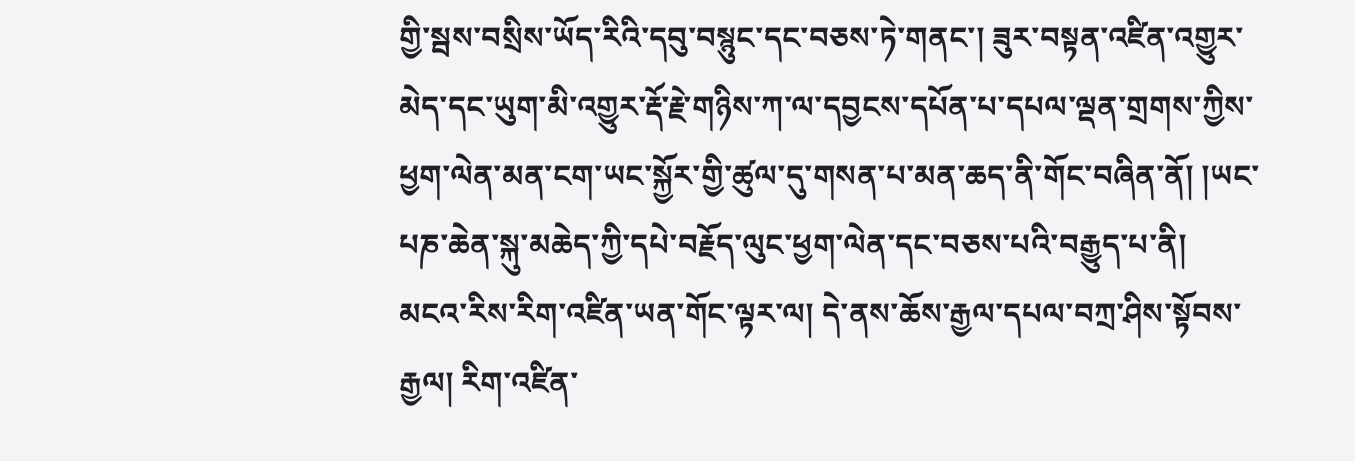གྱི་སྦས་བསྲིས་ཡོད་རིའི་དབུ་བསྙུང་དང་བཅས་ཏེ་གནང་། ཟུར་བསྟན་འཛིན་འགྱུར་མེད་དང་ཡུག་མི་འགྱུར་རྡོ་རྗེ་གཉིས་ཀ་ལ་དབྱངས་དཔོན་པ་དཔལ་ལྡན་གྲགས་ཀྱིས་ཕྱག་ལེན་མན་ངག་ཡང་སྐྱོར་གྱི་ཚུལ་དུ་གསན་པ་མན་ཆད་ནི་གོང་བཞིན་ནོ། །ཡང་པཎ་ཆེན་སྐུ་མཆེད་ཀྱི་དཔེ་བརྗོད་ལུང་ཕྱག་ལེན་དང་བཅས་པའི་བརྒྱུད་པ་ནི། མངའ་རིས་རིག་འཛིན་ཡན་གོང་ལྟར་ལ། དེ་ནས་ཆོས་རྒྱལ་དཔལ་བཀྲ་ཤིས་སྟོབས་རྒྱལ། རིག་འཛིན་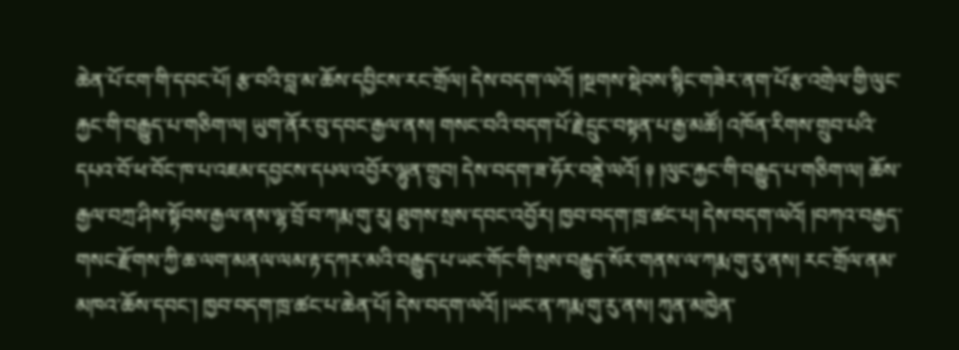ཆེན་པོ་ངག་གི་དབང་པོ། རྩ་བའི་བླ་མ་ཆོས་དབྱིངས་རང་གྲོལ། དེས་བདག་ལའོ། །སྔགས་སྡེབས་སྙིང་གཟེར་ནག་པོ་རྩ་འགྲེལ་གྱི་ལུང་རྐྱང་གི་བརྒྱུད་པ་གཅིག་ལ། ཡུག་ནོར་བུ་དབང་རྒྱལ་ནས། གསང་བའི་བདག་པོ་རྗེ་དྲུང་བསྟན་པ་རྒྱ་མཚོ། འཁོན་རིགས་གྲུབ་པའི་དཔའ་བོ་ཕ་བོང་ཁ་པ་འཇམ་དབྱངས་དཔལ་འབྱོར་ལྷུན་གྲུབ། དེས་བདག་ཟ་ཧོར་བནྡེ་ལའོ། ༈ །ལུང་རྐྱང་གི་བརྒྱུད་པ་གཅིག་ལ། ཆོས་རྒྱལ་བཀྲ་ཤིས་སྟོབས་རྒྱལ་ནས་ལྷ་བྲོ་བ་ཀརྨ་གུ་རུ། ཐུགས་སྲས་དབང་འབྱོར། ཁྱབ་བདག་ཁྲ་ཚང་པ། དེས་བདག་ལའོ། །བཀའ་བརྒྱད་གསང་རྫོགས་ཀྱི་ཆ་ལག་མནལ་ལམ་རྟ་དཀར་མའི་བརྒྱུད་པ་ཡང་གོང་གི་སྲས་བརྒྱུད་སོར་གནས་ལ་ཀརྨ་གུ་རུ་ནས། རང་གྲོལ་ནམ་མཁའ་ཆོས་དབང་། ཁྱབ་བདག་ཁྲ་ཚང་པ་ཆེན་པོ། དེས་བདག་ལའོ། །ཡང་ན་ཀརྨ་གུ་རུ་ནས། ཀུན་མཁྱེན་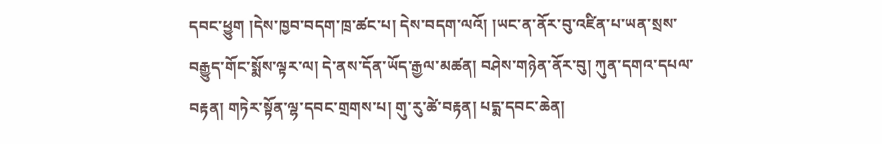དབང་ཕྱུག །དེས་ཁྱབ་བདག་ཁྲ་ཚང་པ། དེས་བདག་ལའོ། །ཡང་ན་ནོར་བུ་འཛིན་པ་ཡན་སྲས་བརྒྱུད་གོང་སྨོས་ལྟར་ལ། དེ་ནས་དོན་ཡོད་རྒྱལ་མཚན། བཤེས་གཉེན་ནོར་བུ། ཀུན་དགའ་དཔལ་བརྟན། གཏེར་སྟོན་ལྷ་དབང་གྲགས་པ། གུ་རུ་ཚེ་བརྟན། པདྨ་དབང་ཆེན།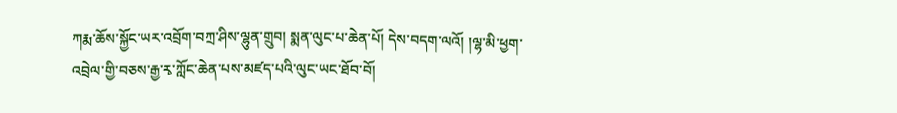ཀརྨ་ཆོས་སྐྱོང་ཡར་འབྲོག་བཀྲ་ཤིས་ལྷུན་གྲུབ། སྨན་ལུང་པ་ཆེན་པོ། དེས་བདག་ལའོ། །ལྷ་མི་ཕྱག་འབྲེལ་གྱི་བཅས་རྒྱ་རྭ་ཀློང་ཆེན་པས་མཛད་པའི་ལུང་ཡང་ཐོབ་བོ།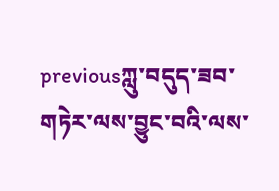previousཀླུ་བདུད་ཟབ་གཏེར་ལས་བྱུང་བའི་ལས་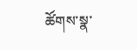ཚོགས་སྣ་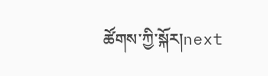ཚོགས་ཀྱི་སྐོར།next